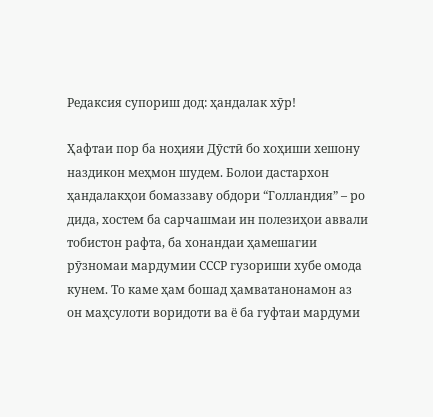Редаксия супориш дод: ҳандалак хӯр!

Ҳафтаи пор ба ноҳияи Дӯстӣ бо хоҳиши хешону наздикон меҳмон шудем. Болои дастархон ҳандалакҳои бомаззаву обдори “Голландия” – ро дида, хостем ба сарчашмаи ин полезиҳои аввали тобистон рафта, ба хонандаи ҳамешагии рӯзномаи мардумии СССР гузориши хубе омода кунем. То каме ҳам бошад ҳамватанонамон аз он маҳсулоти воридоти ва ё ба гуфтаи мардуми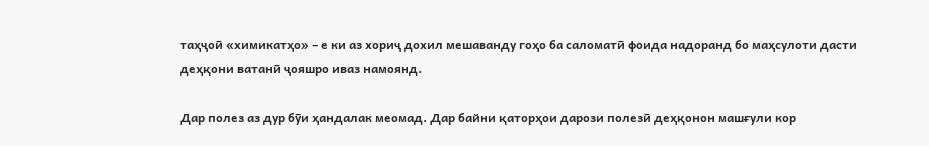таҳҷоӣ «химикатҳо» – е ки аз хориҷ дохил мешаванду гоҳо ба саломатӣ фоида надоранд бо маҳсулоти дасти деҳқони ватанӣ ҷояшро иваз намоянд.

Дар полез аз дур бӯи ҳандалак меомад. Дар байни қаторҳои дарози полезӣ деҳқонон машғули кор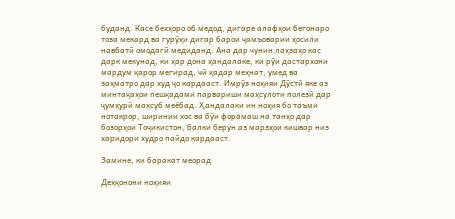буданд. Касе бехҳоро об медод, дигаре алафҳои бегонаро тоза мекард ва гурӯҳи дигар барои ҷамъоварии ҳосили навбатӣ омодагӣ медиданд. Ана дар чунин лаҳзаҳо кас дарк мекунад, ки ҳар дона ҳандалаке, ки рӯи дастархони мардум қарор мегирад, чӣ қадар меҳнат, умед ва заҳматро дар худ ҷо кардааст. Имрӯз ноҳияи Дӯстӣ яке аз минтақаҳои пешқадами парвариши маҳсулоти полезӣ дар ҷумҳурӣ маҳсуб меёбад. Ҳандалаки ин ноҳия бо таъми нотакрор, ширинии хос ва бӯи форамаш на танҳо дар бозорҳои Тоҷикистон, балки берун аз марзҳои кишвар низ харидори худро пайдо кардааст.

Замине, ки баракат меорад

Деҳқонони ноҳияи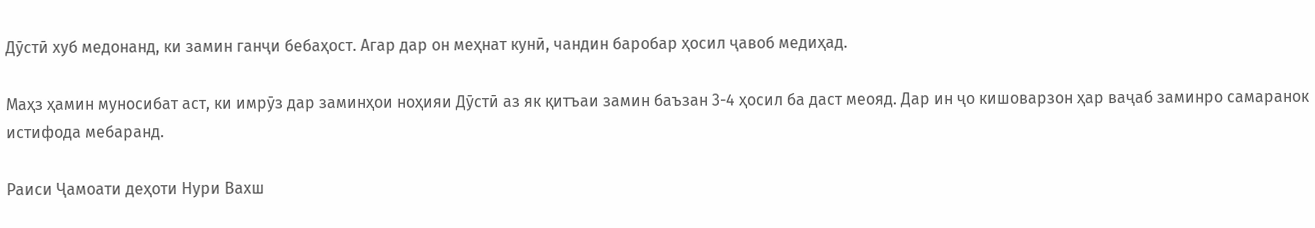Дӯстӣ хуб медонанд, ки замин ганҷи бебаҳост. Агар дар он меҳнат кунӣ, чандин баробар ҳосил ҷавоб медиҳад.

Маҳз ҳамин муносибат аст, ки имрӯз дар заминҳои ноҳияи Дӯстӣ аз як қитъаи замин баъзан 3-4 ҳосил ба даст меояд. Дар ин ҷо кишоварзон ҳар ваҷаб заминро самаранок истифода мебаранд.

Раиси Ҷамоати деҳоти Нури Вахш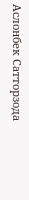Аслонбек Сатторзода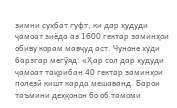зимни суҳбат гуфт, ки дар ҳудуди ҷамоат зиёда аз 1600 гектар заминҳои обиву корам мавҷуд аст. Чуноне худи барзгар мегӯяд: «Ҳар сол дар ҳудуди ҷамоат тақрибан 40 гектар заминҳои полезӣ кишт карда мешаванд. Барои таъмини деҳқонон бо об тамоми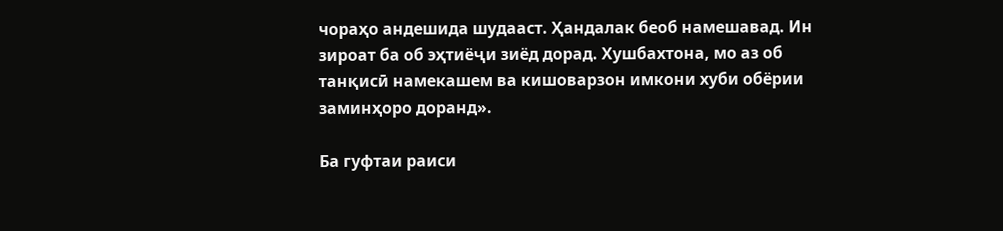чораҳо андешида шудааст. Ҳандалак беоб намешавад. Ин зироат ба об эҳтиёҷи зиёд дорад. Хушбахтона, мо аз об танқисӣ намекашем ва кишоварзон имкони хуби обёрии заминҳоро доранд».

Ба гуфтаи раиси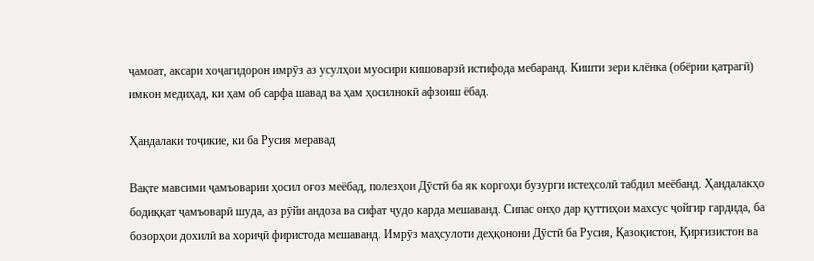ҷамоат, аксари хоҷагидорон имрӯз аз усулҳои муосири кишоварзӣ истифода мебаранд. Кишти зери клёнка (обёрии қатрагӣ) имкон медиҳад, ки ҳам об сарфа шавад ва ҳам ҳосилнокӣ афзоиш ёбад.

Ҳандалаки тоҷикие, ки ба Русия меравад

Вақте мавсими ҷамъоварии ҳосил оғоз меёбад, полезҳои Дӯстӣ ба як коргоҳи бузурги истеҳсолӣ табдил меёбанд. Ҳандалакҳо бодиққат ҷамъоварӣ шуда, аз рӯйи андоза ва сифат ҷудо карда мешаванд. Сипас онҳо дар қуттиҳои махсус ҷойгир гардида, ба бозорҳои дохилӣ ва хориҷӣ фиристода мешаванд. Имрӯз маҳсулоти деҳқонони Дӯстӣ ба Русия, Қазоқистон, Қирғизистон ва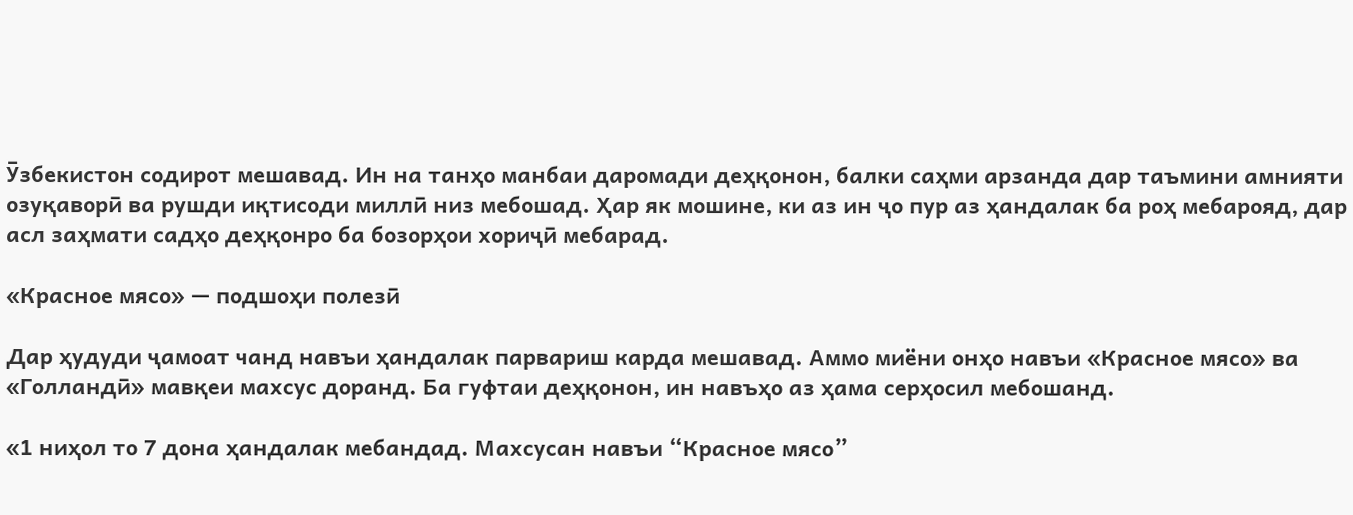Ӯзбекистон содирот мешавад. Ин на танҳо манбаи даромади деҳқонон, балки саҳми арзанда дар таъмини амнияти озуқаворӣ ва рушди иқтисоди миллӣ низ мебошад. Ҳар як мошине, ки аз ин ҷо пур аз ҳандалак ба роҳ мебарояд, дар асл заҳмати садҳо деҳқонро ба бозорҳои хориҷӣ мебарад.

«Красное мясо» — подшоҳи полезӣ

Дар ҳудуди ҷамоат чанд навъи ҳандалак парвариш карда мешавад. Аммо миёни онҳо навъи «Красное мясо» ва «Голландӣ» мавқеи махсус доранд. Ба гуфтаи деҳқонон, ин навъҳо аз ҳама серҳосил мебошанд.

«1 ниҳол то 7 дона ҳандалак мебандад. Махсусан навъи “Красное мясо”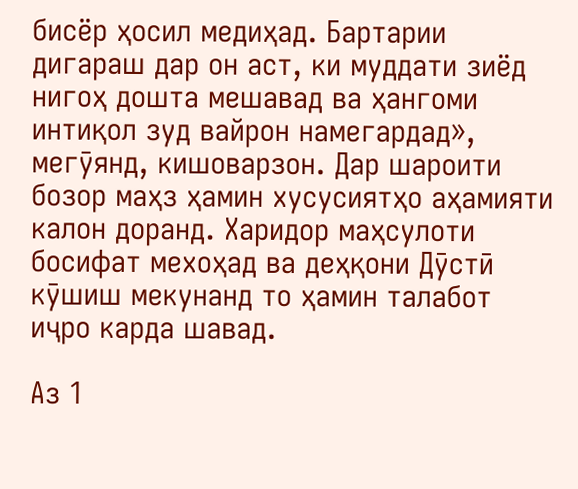бисёр ҳосил медиҳад. Бартарии дигараш дар он аст, ки муддати зиёд нигоҳ дошта мешавад ва ҳангоми интиқол зуд вайрон намегардад», мегӯянд, кишоварзон. Дар шароити бозор маҳз ҳамин хусусиятҳо аҳамияти калон доранд. Харидор маҳсулоти босифат мехоҳад ва деҳқони Дӯстӣ кӯшиш мекунанд то ҳамин талабот иҷро карда шавад.

Аз 1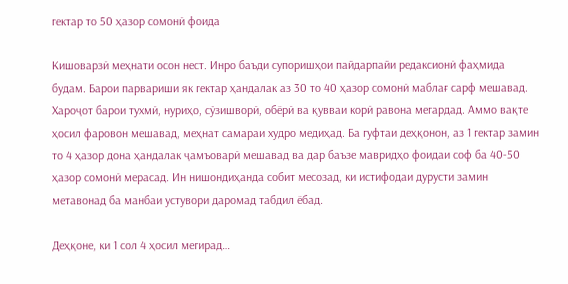гектар то 50 ҳазор сомонӣ фоида

Кишоварзӣ меҳнати осон нест. Инро баъди супоришҳои пайдарпайи редаксионӣ фаҳмида будам. Барои парвариши як гектар ҳандалак аз 30 то 40 ҳазор сомонӣ маблағ сарф мешавад. Хароҷот барои тухмӣ, нуриҳо, сӯзишворӣ, обёрӣ ва қувваи корӣ равона мегардад. Аммо вақте ҳосил фаровон мешавад, меҳнат самараи худро медиҳад. Ба гуфтаи деҳқонон, аз 1 гектар замин то 4 ҳазор дона ҳандалак ҷамъоварӣ мешавад ва дар баъзе мавридҳо фоидаи соф ба 40-50 ҳазор сомонӣ мерасад. Ин нишондиҳанда собит месозад, ки истифодаи дурусти замин метавонад ба манбаи устувори даромад табдил ёбад.

Деҳқоне, ки 1 сол 4 ҳосил мегирад…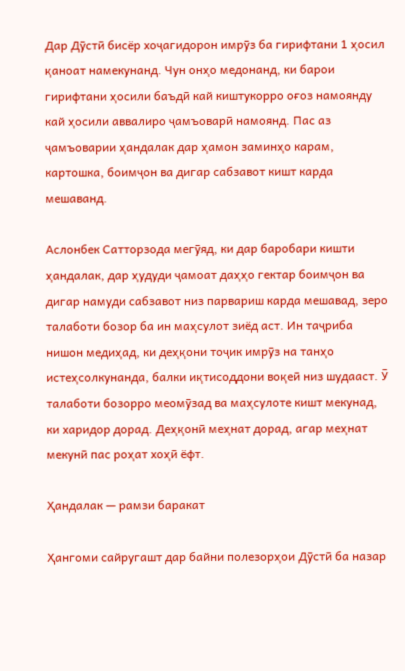Дар Дӯстӣ бисёр хоҷагидорон имрӯз ба гирифтани 1 ҳосил қаноат намекунанд. Чун онҳо медонанд, ки барои гирифтани ҳосили баъдӣ кай киштукорро оғоз намоянду кай ҳосили аввалиро ҷамъоварӣ намоянд. Пас аз ҷамъоварии ҳандалак дар ҳамон заминҳо карам, картошка, боимҷон ва дигар сабзавот кишт карда мешаванд.

Аслонбек Сатторзода мегӯяд, ки дар баробари кишти ҳандалак, дар ҳудуди ҷамоат даҳҳо гектар боимҷон ва дигар намуди сабзавот низ парвариш карда мешавад, зеро талаботи бозор ба ин маҳсулот зиёд аст. Ин таҷриба нишон медиҳад, ки деҳқони тоҷик имрӯз на танҳо истеҳсолкунанда, балки иқтисоддони воқеӣ низ шудааст. Ӯ талаботи бозорро меомӯзад ва маҳсулоте кишт мекунад, ки харидор дорад. Деҳқонӣ меҳнат дорад, агар меҳнат мекунӣ пас роҳат хоҳӣ ёфт.

Ҳандалак — рамзи баракат

Ҳангоми сайругашт дар байни полезорҳои Дӯстӣ ба назар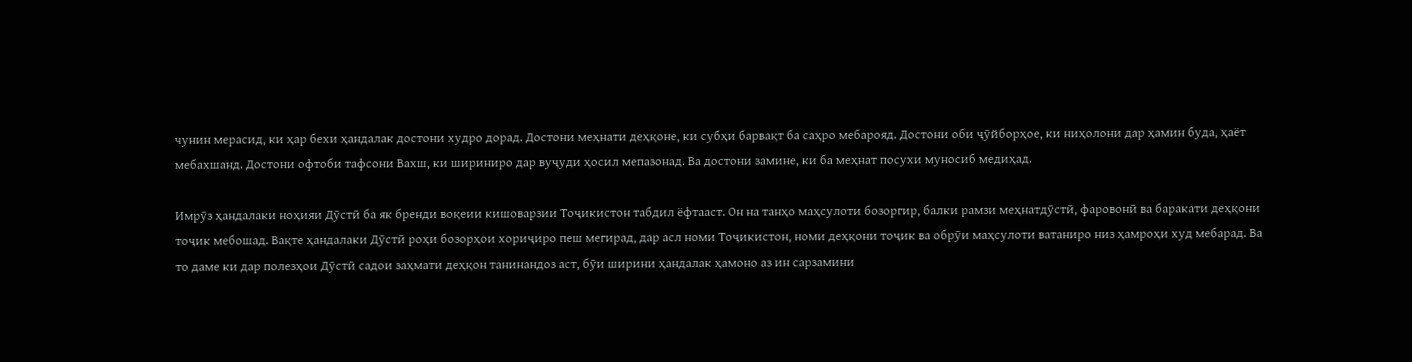чунин мерасид, ки ҳар бехи ҳандалак достони худро дорад. Достони меҳнати деҳқоне, ки субҳи барвақт ба саҳро мебарояд. Достони оби ҷӯйборҳое, ки ниҳолони дар ҳамин буда, ҳаёт мебахшанд. Достони офтоби тафсони Вахш, ки шириниро дар вуҷуди ҳосил мепазонад. Ва достони замине, ки ба меҳнат посухи муносиб медиҳад.

Имрӯз ҳандалаки ноҳияи Дӯстӣ ба як бренди воқеии кишоварзии Тоҷикистон табдил ёфтааст. Он на танҳо маҳсулоти бозоргир, балки рамзи меҳнатдӯстӣ, фаровонӣ ва баракати деҳқони тоҷик мебошад. Вақте ҳандалаки Дӯстӣ роҳи бозорҳои хориҷиро пеш мегирад, дар асл номи Тоҷикистон, номи деҳқони тоҷик ва обрӯи маҳсулоти ватаниро низ ҳамроҳи худ мебарад. Ва то даме ки дар полезҳои Дӯстӣ садои заҳмати деҳқон танинандоз аст, бӯи ширини ҳандалак ҳамоно аз ин сарзамини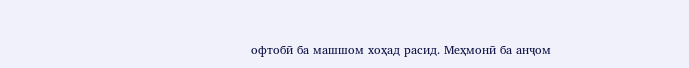офтобӣ ба машшом хоҳад расид. Меҳмонӣ ба анҷом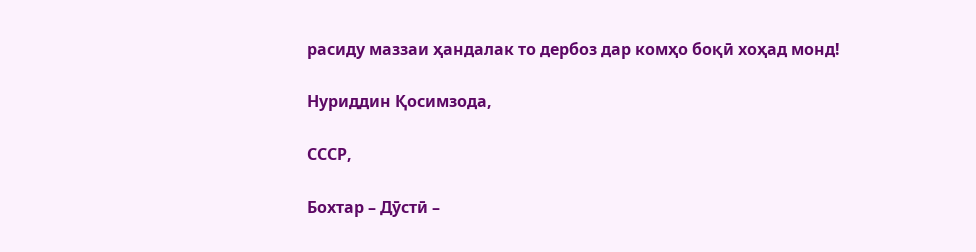расиду маззаи ҳандалак то дербоз дар комҳо боқӣ хоҳад монд!

Нуриддин Қосимзода,

СССР,

Бохтар – Дӯстӣ –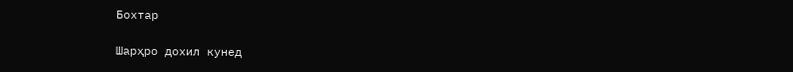Бохтар

Шарҳро дохил кунед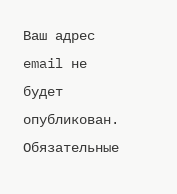Ваш адрес email не будет опубликован. Обязательные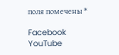поля помечены *

Facebook
YouTube